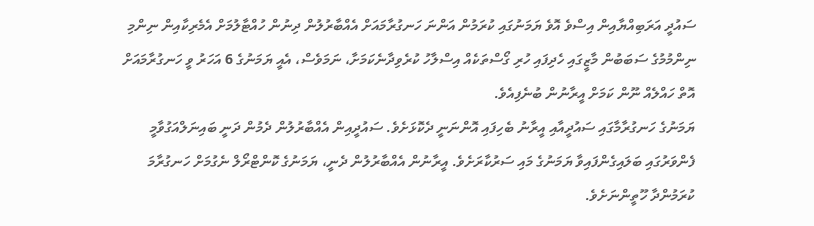ސައުދީ އަރަބިއްޔާއިން އިސްވެ އޮވެ ޔަމަނުގައި ކުރަމުން އަންނަ ހަނގުރާމައަށް އެއްބާރުލުން ދިނުން ހުއްޓާލުމަށް އެމެރިކާއިން ނިންމި ނިންމުމުގެ ސަބަބުން މާޒީގައި ހެދިފައި ހުރި ގޯސްތަކެއް އިސްލާހު ކުރެވިދާނެކަމަށާ، ނަމަވެސް، އެއީ ޔަމަނުގެ 6 އަހަރު ވީ ހަނގުރާމައަށް އޮތް ހައްލެއް ނޫން ކަމަށް އީރާނުން ބުނެފިއެވެ.
ޔަމަނުގެ ހަނގުރާމާގައި ސައުދީއާއި އީރާނު ބެހިފައި އޮންނަނީ ދެކޮޅަށެވެ. ސައުދީއިން އެއްބާރުލުން ދެމުން ދަނީ ބައިނަލްއަގުވާމީ ފެންވަރުގައި ބަލައިގެންފައިވާ ޔަމަނުގެ މައި ސަރުކާރަށެވެ. އީރާނުން އެއްބާރުލުން ދެނީ، ޔަމަނުގެ ކޮންޓްރޯލް ނެގުމަށް ހަނގުރާމަ ކުރަމުންދާ ހޫތީންނަށެވެ.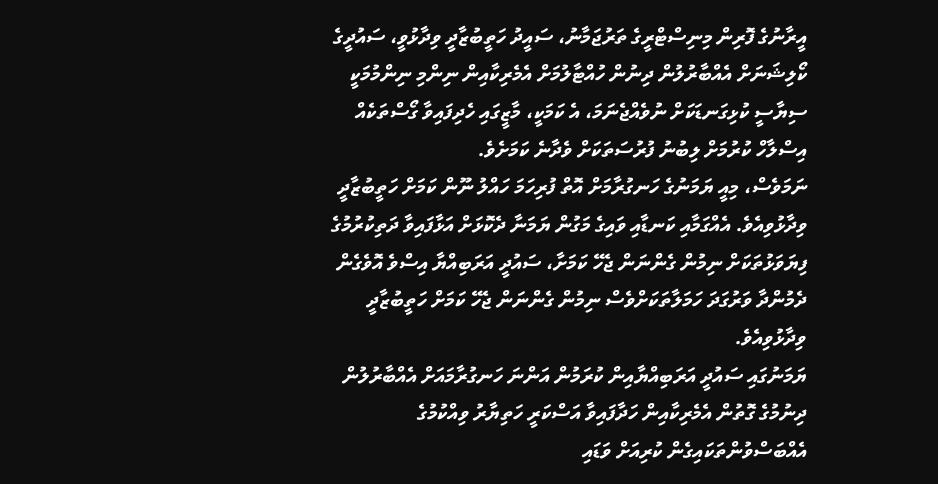އީރާނުގެ ފޮރިން މިނިސްޓްރީގެ ތަރުޖަމާނު، ސައީދު ހަތީބުޒާދީ ވިދާޅުވީ، ސައުދީގެ ކޯލިޝަނަށް އެއްބާރުލުން ދިނުން ހުއްޓާލުމަށް އެމެރިކާއިން ނިންމި ނިންމުމަކީ ސިޔާސީ ކުޅިގަނޑަކަށް ނުވެއްޖެނަމަ، އެ ކަމަކީ، މާޒީގައި ހެދިފައިވާ ގޯސްތަކެއް އިސްލާހް ކުރުމަށް ލިބުނު ފުރުސަތަކަށް ވެދާނެ ކަމަށެވެ.
ނަމަވެސް، މިއީ ޔަމަނުގެ ހަނގުރާމަށް އޮތް ފުރިހަމަ ހައްލު ނޫން ކަމަށް ހަތީބުޒާދީ ވިދާޅުވިއެވެ. އެއްގަމާއި ކަނޑާއި ވައިގެ މަގުން ޔަމަނާ ދެކޮޅަށް އަޅާފައިވާ ދަތިކުރުމުގެ ފިޔަވަޅުތަކަށް ނިމުން ގެންނަން ޖެހޭ ކަމަށާ، ސައުދީ އަރަބިއްޔާ އިސްވެ އޮވެގެން ދެމުންދާ ވަރުގަދަ ހަމަލާތަކަށްވެސް ނިމުން ގެންނަން ޖެހޭ ކަމަށް ހަތީބުޒާދީ ވިދާޅުވިއެވެ.
ޔަމަނުގައި ސައުދީ އަރަބިއްޔާއިން ކުރަމުން އަންނަ ހަނގުރާމައަށް އެއްބާރުލުން ދިނުމުގެ ގޮތުން އެމެރިކާއިން ހަދާފައިވާ އަސްކަރީ ހަތިޔާރު ވިއްކުމުގެ އެއްބަސްވުންތަކައިގެން ކުރިއަށް ވަޑައި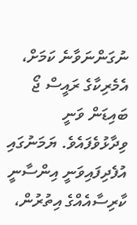ނުގަންނަވާނެ ކަމަށް، އެމެރިކާގެ ރައީސް ޖޯ ބައިޑަން ވަނީ ވިދާޅުވެފައެވެ. ޔަމަނުގައި އުފެދިފައިވަނީ އިންސާނީ ކާރިސާއެއްގެ އިތުރުން،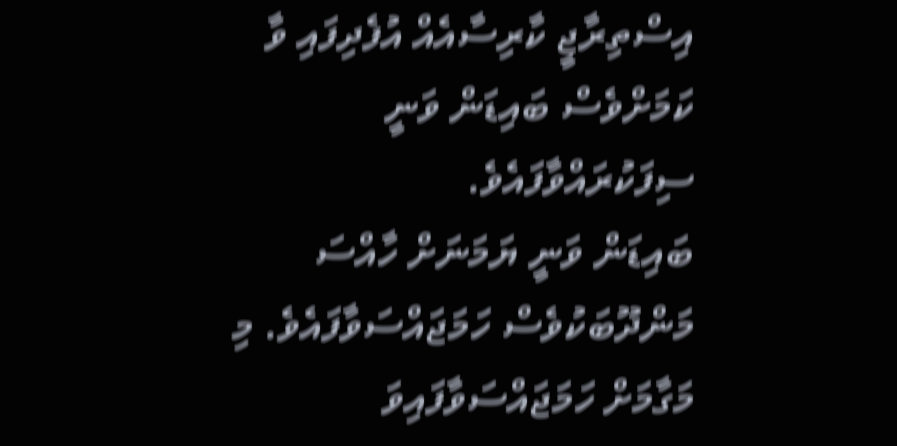އިސްތިރާޖީ ކާރިސާއެއް އުފެދިފައި ވާ ކަމަށްވެސް ބައިޑަން ވަނީ ސިފަކުރައްވާފައެވެ.
ބައިޑަން ވަނީ ޔަމަނަށް ހާއްސަ މަންދޫބަކުވެސް ހަމަޖައްސަވާފައެވެ. މި މަގާމަށް ހަމަޖައްސަވާފައިވަ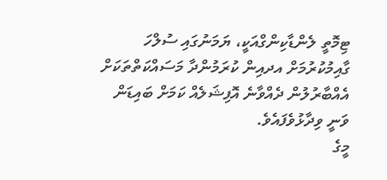ޓިމޮތީ ލެންޑާކިންގްއަކީ، ޔަމަނުގައި ސުލްހަ ގާއިމުކުރުމަށް އދއިން ކުރަމުންދާ މަސައްކަތްތަކަށް އެއްބާރުލުން ދެއްވާނެ އޮފިޝަލެއް ކަމަށް ބައިޑަން ވަނީ ވިދާޅުވެފައެވެ.
މީގެ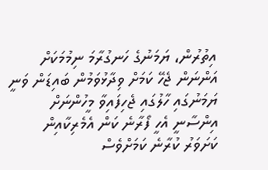އިތުރުން، ޔަމަނުގެ ހަނގުރާމަ ނިމުމަކަށް އަންނަން ޖެހޭ ކަމަށް ވިދާޅުވަމުން ބައިޑަން ވަނީ ޔަމަނުގައި ހާލުގައި ޖެހިފައިވާ މީހުންނަށް އިންސާނީ އެހީ ފޯރާނެ ކަން އެމެރިކާއިން ކަށަވަރު ކުރާނެ ކަމަށްވެސް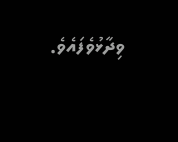ވިދާޅުވެފައެވެ.